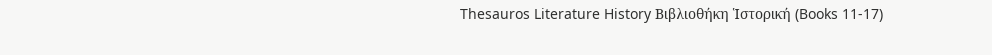Thesauros Literature History Βιβλιοθήκη Ἱστορική (Books 11-17)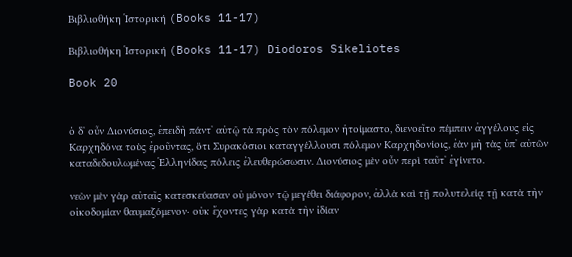Βιβλιοθήκη Ἱστορική (Books 11-17)

Βιβλιοθήκη Ἱστορική (Books 11-17) Diodoros Sikeliotes

Book 20


ὁ δʼ οὖν Διονύσιος, ἐπειδὴ πάντʼ αὐτῷ τὰ πρὸς τὸν πόλεμον ἡτοίμαστο, διενοεῖτο πέμπειν ἀγγέλους εἰς Καρχηδόνα τοὺς ἐροῦντας, ὅτι Συρακόσιοι καταγγέλλουσι πόλεμον Καρχηδονίοις, ἐὰν μὴ τὰς ὑπʼ αὐτῶν καταδεδουλωμένας Ἑλληνίδας πόλεις ἐλευθερώσωσιν. Διονύσιος μὲν οὖν περὶ ταῦτʼ ἐγίνετο.

νεὼν μὲν γὰρ αὐταῖς κατεσκεύασαν οὐ μόνον τῷ μεγέθει διάφορον, ἀλλὰ καὶ τῇ πολυτελείᾳ τῇ κατὰ τὴν οἰκοδομίαν θαυμαζόμενον· οὐκ ἔχοντες γὰρ κατὰ τὴν ἰδίαν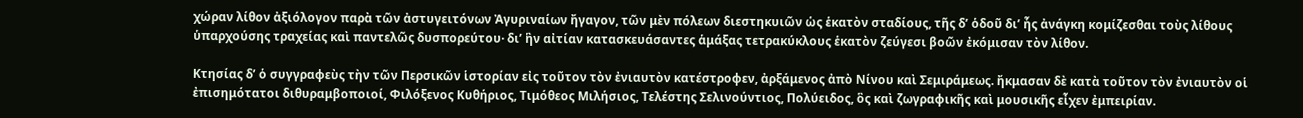χώραν λίθον ἀξιόλογον παρὰ τῶν ἀστυγειτόνων Ἀγυριναίων ἤγαγον, τῶν μὲν πόλεων διεστηκυιῶν ὡς ἑκατὸν σταδίους, τῆς δʼ ὁδοῦ διʼ ἧς ἀνάγκη κομίζεσθαι τοὺς λίθους ὑπαρχούσης τραχείας καὶ παντελῶς δυσπορεύτου· δι’ ἣν αἰτίαν κατασκευάσαντες ἁμάξας τετρακύκλους ἑκατὸν ζεύγεσι βοῶν ἐκόμισαν τὸν λίθον.

Κτησίας δʼ ὁ συγγραφεὺς τὴν τῶν Περσικῶν ἱστορίαν εἰς τοῦτον τὸν ἐνιαυτὸν κατέστροφεν, ἀρξάμενος ἀπὸ Νίνου καὶ Σεμιράμεως. ἤκμασαν δὲ κατὰ τοῦτον τὸν ἐνιαυτὸν οἱ ἐπισημότατοι διθυραμβοποιοί, Φιλόξενος Κυθήριος, Τιμόθεος Μιλήσιος, Τελέστης Σελινούντιος, Πολύειδος, ὃς καὶ ζωγραφικῆς καὶ μουσικῆς εἶχεν ἐμπειρίαν.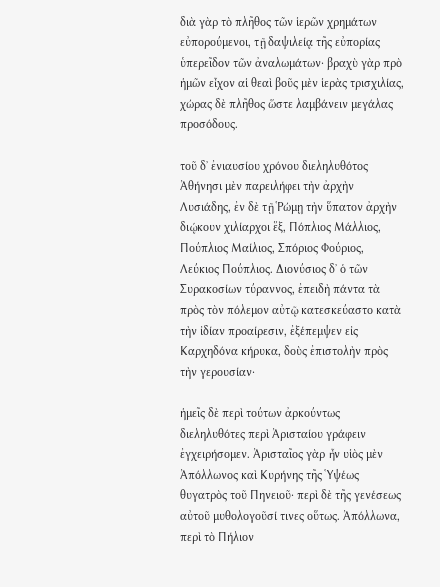διὰ γὰρ τὸ πλῆθος τῶν ἱερῶν χρημάτων εὐπορούμενοι, τῇ δαψιλείᾳ τῆς εὐπορίας ὑπερεῖδον τῶν ἀναλωμάτων· βραχὺ γὰρ πρὸ ἡμῶν εἶχον αἱ θεαὶ βοῦς μὲν ἱερὰς τρισχιλίας, χώρας δὲ πλῆθος ὥστε λαμβάνειν μεγάλας προσόδους.

τοῦ δʼ ἐνιαυσίου χρόνου διεληλυθότος Ἀθήνησι μὲν παρειλήφει τὴν ἀρχὴν Λυσιάδης, ἐν δὲ τῇ Ῥώμῃ τὴν ὕπατον ἀρχὴν διῴκουν χιλίαρχοι ἕξ, Πόπλιος Μάλλιος, Πούπλιος Μαίλιος, Σπόριος Φούριος, Λεύκιος Πούπλιος. Διονύσιος δʼ ὁ τῶν Συρακοσίων τύραννος, ἐπειδὴ πάντα τὰ πρὸς τὸν πόλεμον αὐτῷ κατεσκεύαστο κατὰ τὴν ἰδίαν προαίρεσιν, ἐξέπεμψεν εἰς Καρχηδόνα κήρυκα, δοὺς ἐπιστολὴν πρὸς τὴν γερουσίαν·

ἡμεῖς δὲ περὶ τούτων ἀρκούντως διεληλυθότες περὶ Ἀρισταίου γράφειν ἐγχειρήσομεν. Ἀρισταῖος γὰρ ἦν υἱὸς μὲν Ἀπόλλωνος καὶ Κυρήνης τῆς Ὑψέως θυγατρὸς τοῦ Πηνειοῦ· περὶ δὲ τῆς γενέσεως αὐτοῦ μυθολογοῦσί τινες οὕτως. Ἀπόλλωνα, περὶ τὸ Πήλιον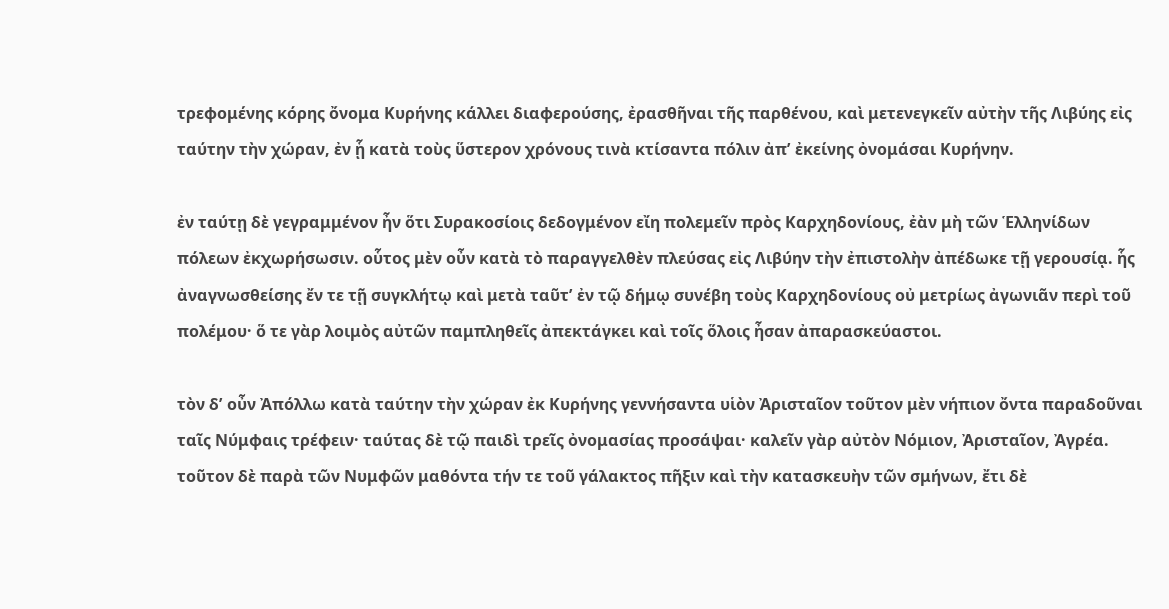τρεφομένης κόρης ὄνομα Κυρήνης κάλλει διαφερούσης, ἐρασθῆναι τῆς παρθένου, καὶ μετενεγκεῖν αὐτὴν τῆς Λιβύης εἰς ταύτην τὴν χώραν, ἐν ᾗ κατὰ τοὺς ὕστερον χρόνους τινὰ κτίσαντα πόλιν ἀπʼ ἐκείνης ὀνομάσαι Κυρήνην.

ἐν ταύτῃ δὲ γεγραμμένον ἦν ὅτι Συρακοσίοις δεδογμένον εἴη πολεμεῖν πρὸς Καρχηδονίους, ἐὰν μὴ τῶν Ἑλληνίδων πόλεων ἐκχωρήσωσιν. οὗτος μὲν οὖν κατὰ τὸ παραγγελθὲν πλεύσας εἰς Λιβύην τὴν ἐπιστολὴν ἀπέδωκε τῇ γερουσίᾳ. ἧς ἀναγνωσθείσης ἔν τε τῇ συγκλήτῳ καὶ μετὰ ταῦτʼ ἐν τῷ δήμῳ συνέβη τοὺς Καρχηδονίους οὐ μετρίως ἀγωνιᾶν περὶ τοῦ πολέμου· ὅ τε γὰρ λοιμὸς αὐτῶν παμπληθεῖς ἀπεκτάγκει καὶ τοῖς ὅλοις ἦσαν ἀπαρασκεύαστοι.

τὸν δʼ οὖν Ἀπόλλω κατὰ ταύτην τὴν χώραν ἐκ Κυρήνης γεννήσαντα υἱὸν Ἀρισταῖον τοῦτον μὲν νήπιον ὄντα παραδοῦναι ταῖς Νύμφαις τρέφειν· ταύτας δὲ τῷ παιδὶ τρεῖς ὀνομασίας προσάψαι· καλεῖν γὰρ αὐτὸν Νόμιον, Ἀρισταῖον, Ἀγρέα. τοῦτον δὲ παρὰ τῶν Νυμφῶν μαθόντα τήν τε τοῦ γάλακτος πῆξιν καὶ τὴν κατασκευὴν τῶν σμήνων, ἔτι δὲ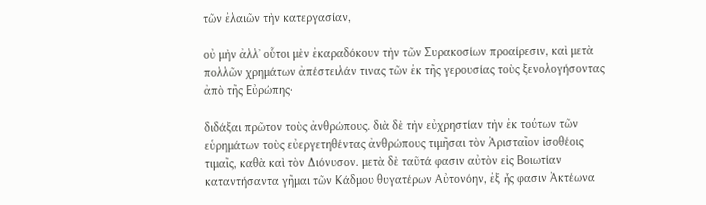τῶν ἐλαιῶν τὴν κατεργασίαν,

οὐ μὴν ἀλλʼ οὗτοι μὲν ἐκαραδόκουν τὴν τῶν Συρακοσίων προαίρεσιν, καὶ μετὰ πολλῶν χρημάτων ἀπέστειλάν τινας τῶν ἐκ τῆς γερουσίας τοὺς ξενολογήσοντας ἀπὸ τῆς Εὐρώπης·

διδάξαι πρῶτον τοὺς ἀνθρώπους. διὰ δὲ τὴν εὐχρηστίαν τὴν ἐκ τούτων τῶν εὑρημάτων τοὺς εὐεργετηθέντας ἀνθρώπους τιμῆσαι τὸν Ἀρισταῖον ἰσοθέοις τιμαῖς, καθὰ καὶ τὸν Διόνυσον. μετὰ δὲ ταῦτά φασιν αὐτὸν εἰς Βοιωτίαν καταντήσαντα γῆμαι τῶν Κάδμου θυγατέρων Αὐτονόην, ἐξ ἧς φασιν Ἀκτέωνα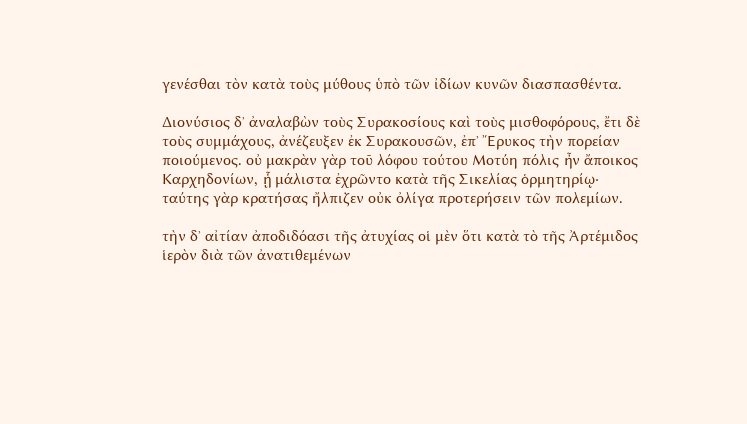γενέσθαι τὸν κατὰ τοὺς μύθους ὑπὸ τῶν ἰδίων κυνῶν διασπασθέντα.

Διονύσιος δʼ ἀναλαβὼν τοὺς Συρακοσίους καὶ τοὺς μισθοφόρους, ἔτι δὲ τοὺς συμμάχους, ἀνέζευξεν ἐκ Συρακουσῶν, ἐπʼ Ἔρυκος τὴν πορείαν ποιούμενος. οὐ μακρὰν γὰρ τοῦ λόφου τούτου Μοτύη πόλις ἦν ἄποικος Καρχηδονίων, ᾗ μάλιστα ἐχρῶντο κατὰ τῆς Σικελίας ὁρμητηρίῳ· ταύτης γὰρ κρατήσας ἤλπιζεν οὐκ ὀλίγα προτερήσειν τῶν πολεμίων.

τὴν δʼ αἰτίαν ἀποδιδόασι τῆς ἀτυχίας οἱ μὲν ὅτι κατὰ τὸ τῆς Ἀρτέμιδος ἱερὸν διὰ τῶν ἀνατιθεμένων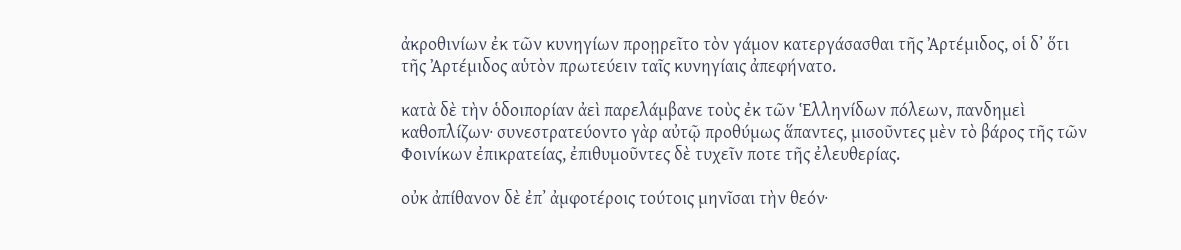ἀκροθινίων ἐκ τῶν κυνηγίων προῃρεῖτο τὸν γάμον κατεργάσασθαι τῆς Ἀρτέμιδος, οἱ δʼ ὅτι τῆς Ἀρτέμιδος αὑτὸν πρωτεύειν ταῖς κυνηγίαις ἀπεφήνατο.

κατὰ δὲ τὴν ὁδοιπορίαν ἀεὶ παρελάμβανε τοὺς ἐκ τῶν Ἑλληνίδων πόλεων, πανδημεὶ καθοπλίζων· συνεστρατεύοντο γὰρ αὐτῷ προθύμως ἅπαντες, μισοῦντες μὲν τὸ βάρος τῆς τῶν Φοινίκων ἐπικρατείας, ἐπιθυμοῦντες δὲ τυχεῖν ποτε τῆς ἐλευθερίας.

οὐκ ἀπίθανον δὲ ἐπʼ ἀμφοτέροις τούτοις μηνῖσαι τὴν θεόν·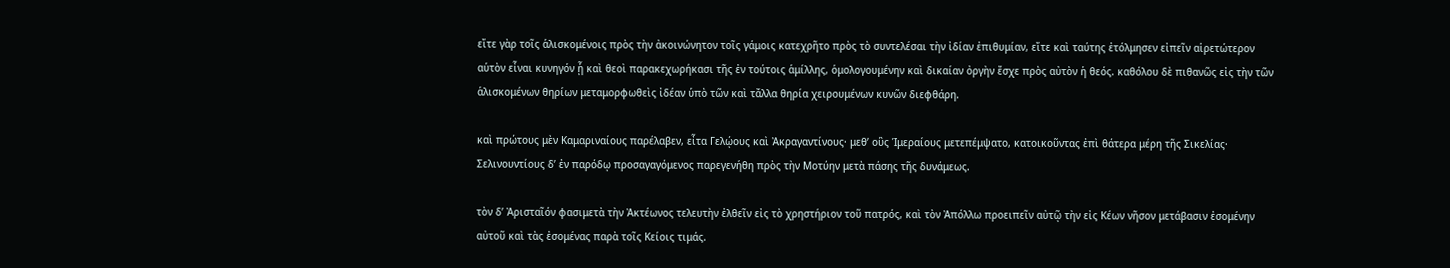εἴτε γὰρ τοῖς ἁλισκομένοις πρὸς τὴν ἀκοινώνητον τοῖς γάμοις κατεχρῆτο πρὸς τὸ συντελέσαι τὴν ἰδίαν ἐπιθυμίαν, εἴτε καὶ ταύτης ἐτόλμησεν εἰπεῖν αἱρετώτερον αὑτὸν εἶναι κυνηγόν ᾗ καὶ θεοὶ παρακεχωρήκασι τῆς ἐν τούτοις ἁμίλλης, ὁμολογουμένην καὶ δικαίαν ὀργὴν ἔσχε πρὸς αὐτὸν ἡ θεός. καθόλου δὲ πιθανῶς εἰς τὴν τῶν ἁλισκομένων θηρίων μεταμορφωθεὶς ἰδέαν ὑπὸ τῶν καὶ τἄλλα θηρία χειρουμένων κυνῶν διεφθάρη.

καὶ πρώτους μὲν Καμαριναίους παρέλαβεν, εἶτα Γελῴους καὶ Ἀκραγαντίνους· μεθʼ οὓς Ἱμεραίους μετεπέμψατο, κατοικοῦντας ἐπὶ θάτερα μέρη τῆς Σικελίας· Σελινουντίους δʼ ἐν παρόδῳ προσαγαγόμενος παρεγενήθη πρὸς τὴν Μοτύην μετὰ πάσης τῆς δυνάμεως.

τὸν δʼ Ἀρισταῖόν φασιμετὰ τὴν Ἀκτέωνος τελευτὴν ἐλθεῖν εἰς τὸ χρηστήριον τοῦ πατρός, καὶ τὸν Ἀπόλλω προειπεῖν αὐτῷ τὴν εἰς Κέων νῆσον μετάβασιν ἐσομένην αὐτοῦ καὶ τὰς ἐσομένας παρὰ τοῖς Κείοις τιμάς.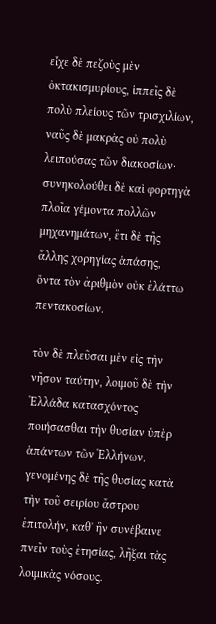εἶχε δὲ πεζοὺς μὲν ὀκτακισμυρίους, ἱππεῖς δὲ πολὺ πλείους τῶν τρισχιλίων, ναῦς δὲ μακρὰς οὐ πολὺ λειπούσας τῶν διακοσίων· συνηκολούθει δὲ καὶ φορτηγὰ πλοῖα γέμοντα πολλῶν μηχανημάτων, ἔτι δὲ τῆς ἄλλης χορηγίας ἁπάσης, ὄντα τὸν ἀριθμὸν οὐκ ἐλάττω πεντακοσίων.

τὸν δὲ πλεῦσαι μὲν εἰς τὴν νῆσον ταύτην, λοιμοῦ δὲ τὴν Ἑλλάδα κατασχόντος ποιήσασθαι τὴν θυσίαν ὑπὲρ ἁπάντων τῶν Ἑλλήνων. γενομένης δὲ τῆς θυσίας κατὰ τὴν τοῦ σειρίου ἄστρου ἐπιτολήν, καθʼ ἣν συνέβαινε πνεῖν τοὺς ἐτησίας, λῆξαι τὰς λοιμικὰς νόσους.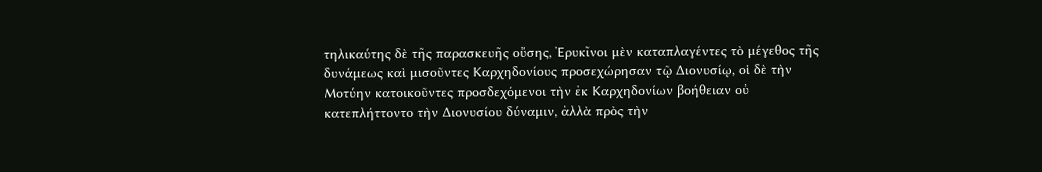τηλικαύτης δὲ τῆς παρασκευῆς οὔσης, Ἐρυκῖνοι μὲν καταπλαγέντες τὸ μέγεθος τῆς δυνάμεως καὶ μισοῦντες Καρχηδονίους προσεχώρησαν τῷ Διονυσίῳ, οἱ δὲ τὴν Μοτύην κατοικοῦντες προσδεχόμενοι τὴν ἐκ Καρχηδονίων βοήθειαν οὐ κατεπλήττοντο τὴν Διονυσίου δύναμιν, ἀλλὰ πρὸς τὴν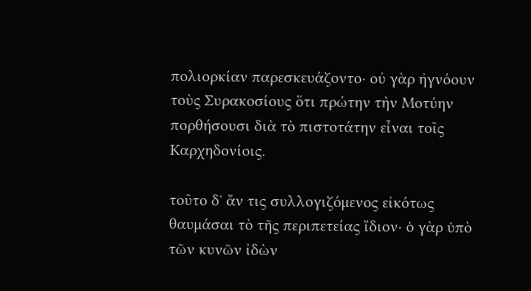πολιορκίαν παρεσκευάζοντο· οὐ γὰρ ἠγνόουν τοὺς Συρακοσίους ὅτι πρώτην τὴν Μοτύην πορθήσουσι διὰ τὸ πιστοτάτην εἶναι τοῖς Καρχηδονίοις.

τοῦτο δʼ ἄν τις συλλογιζόμενος εἰκότως θαυμάσαι τὸ τῆς περιπετείας ἴδιον· ὁ γὰρ ὑπὸ τῶν κυνῶν ἰδὼν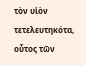τὸν υἱὸν τετελευτηκότα, οὗτος τῶν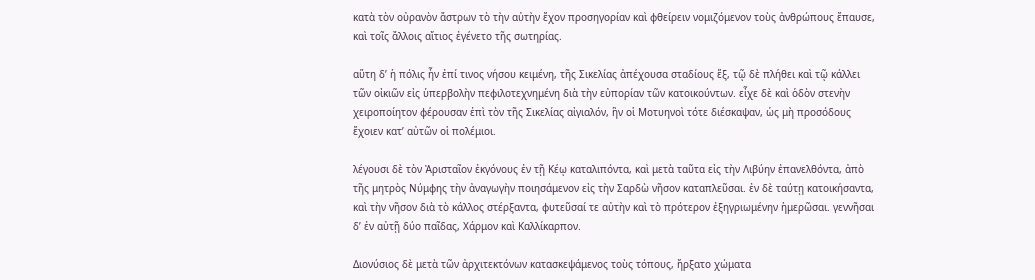κατὰ τὸν οὐρανὸν ἄστρων τὸ τὴν αὐτὴν ἔχον προσηγορίαν καὶ φθείρειν νομιζόμενον τοὺς ἀνθρώπους ἔπαυσε, καὶ τοῖς ἄλλοις αἴτιος ἐγένετο τῆς σωτηρίας.

αὕτη δʼ ἡ πόλις ἦν ἐπί τινος νήσου κειμένη, τῆς Σικελίας ἀπέχουσα σταδίους ἕξ, τῷ δὲ πλήθει καὶ τῷ κάλλει τῶν οἰκιῶν εἰς ὑπερβολὴν πεφιλοτεχνημένη διὰ τὴν εὐπορίαν τῶν κατοικούντων. εἶχε δὲ καὶ ὁδὸν στενὴν χειροποίητον φέρουσαν ἐπὶ τὸν τῆς Σικελίας αἰγιαλόν, ἣν οἱ Μοτυηνοὶ τότε διέσκαψαν, ὡς μὴ προσόδους ἔχοιεν κατʼ αὐτῶν οἱ πολέμιοι.

λέγουσι δὲ τὸν Ἀρισταῖον ἐκγόνους ἐν τῇ Κέῳ καταλιπόντα, καὶ μετὰ ταῦτα εἰς τὴν Λιβύην ἐπανελθόντα, ἀπὸ τῆς μητρὸς Νύμφης τὴν ἀναγωγὴν ποιησάμενον εἰς τὴν Σαρδὼ νῆσον καταπλεῦσαι. ἐν δὲ ταύτῃ κατοικήσαντα, καὶ τὴν νῆσον διὰ τὸ κάλλος στέρξαντα, φυτεῦσαί τε αὐτὴν καὶ τὸ πρότερον ἐξηγριωμένην ἡμερῶσαι. γεννῆσαι δʼ ἐν αὐτῇ δύο παῖδας, Χάρμον καὶ Καλλίκαρπον.

Διονύσιος δὲ μετὰ τῶν ἀρχιτεκτόνων κατασκεψάμενος τοὺς τόπους, ἤρξατο χώματα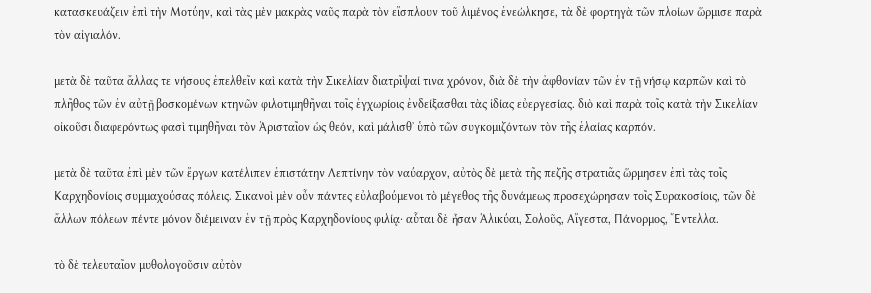κατασκευάζειν ἐπὶ τὴν Μοτύην, καὶ τὰς μὲν μακρὰς ναῦς παρὰ τὸν εἴσπλουν τοῦ λιμένος ἐνεώλκησε, τὰ δὲ φορτηγὰ τῶν πλοίων ὥρμισε παρὰ τὸν αἰγιαλόν.

μετὰ δὲ ταῦτα ἄλλας τε νήσους ἐπελθεῖν καὶ κατὰ τὴν Σικελίαν διατρῖψαί τινα χρόνον, διὰ δὲ τὴν ἀφθονίαν τῶν ἐν τῇ νήσῳ καρπῶν καὶ τὸ πλῆθος τῶν ἐν αὐτῇ βοσκομένων κτηνῶν φιλοτιμηθῆναι τοῖς ἐγχωρίοις ἐνδείξασθαι τὰς ἰδίας εὐεργεσίας. διὸ καὶ παρὰ τοῖς κατὰ τὴν Σικελίαν οἰκοῦσι διαφερόντως φασὶ τιμηθῆναι τὸν Ἀρισταῖον ὡς θεόν, καὶ μάλισθʼ ὑπὸ τῶν συγκομιζόντων τὸν τῆς ἐλαίας καρπόν.

μετὰ δὲ ταῦτα ἐπὶ μὲν τῶν ἔργων κατέλιπεν ἐπιστάτην Λεπτίνην τὸν ναύαρχον, αὐτὸς δὲ μετὰ τῆς πεζῆς στρατιᾶς ὥρμησεν ἐπὶ τὰς τοῖς Καρχηδονίοις συμμαχούσας πόλεις. Σικανοὶ μὲν οὖν πάντες εὐλαβούμενοι τὸ μέγεθος τῆς δυνάμεως προσεχώρησαν τοῖς Συρακοσίοις, τῶν δὲ ἄλλων πόλεων πέντε μόνον διέμειναν ἐν τῇ πρὸς Καρχηδονίους φιλίᾳ· αὗται δὲ ἦσαν Ἁλικύαι, Σολοῦς, Αἴγεστα, Πάνορμος, Ἔντελλα.

τὸ δὲ τελευταῖον μυθολογοῦσιν αὐτὸν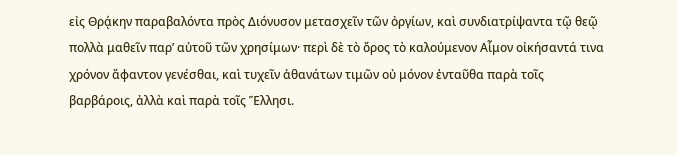εἰς Θρᾴκην παραβαλόντα πρὸς Διόνυσον μετασχεῖν τῶν ὀργίων, καὶ συνδιατρίψαντα τῷ θεῷ πολλὰ μαθεῖν παρʼ αὐτοῦ τῶν χρησίμων· περὶ δὲ τὸ ὄρος τὸ καλούμενον Αἷμον οἰκήσαντά τινα χρόνον ἄφαντον γενέσθαι, καὶ τυχεῖν ἀθανάτων τιμῶν οὐ μόνον ἐνταῦθα παρὰ τοῖς βαρβάροις, ἀλλὰ καὶ παρὰ τοῖς Ἕλλησι.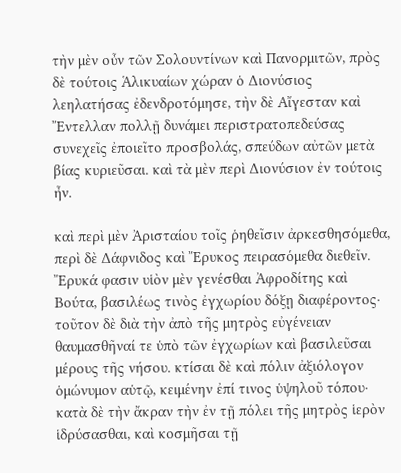τὴν μὲν οὖν τῶν Σολουντίνων καὶ Πανορμιτῶν, πρὸς δὲ τούτοις Ἁλικυαίων χώραν ὁ Διονύσιος λεηλατήσας ἐδενδροτόμησε, τὴν δὲ Αἴγεσταν καὶ Ἔντελλαν πολλῇ δυνάμει περιστρατοπεδεύσας συνεχεῖς ἐποιεῖτο προσβολάς, σπεύδων αὐτῶν μετὰ βίας κυριεῦσαι. καὶ τὰ μὲν περὶ Διονύσιον ἐν τούτοις ἦν.

καὶ περὶ μὲν Ἀρισταίου τοῖς ῥηθεῖσιν ἀρκεσθησόμεθα, περὶ δὲ Δάφνιδος καὶ Ἔρυκος πειρασόμεθα διεθεῖν. Ἔρυκά φασιν υἱὸν μὲν γενέσθαι Ἀφροδίτης καὶ Βούτα, βασιλέως τινὸς ἐγχωρίου δόξῃ διαφέροντος· τοῦτον δὲ διὰ τὴν ἀπὸ τῆς μητρὸς εὐγένειαν θαυμασθῆναί τε ὑπὸ τῶν ἐγχωρίων καὶ βασιλεῦσαι μέρους τῆς νήσου. κτίσαι δὲ καὶ πόλιν ἀξιόλογον ὁμώνυμον αὑτῷ, κειμένην ἐπί τινος ὑψηλοῦ τόπου· κατὰ δὲ τὴν ἄκραν τὴν ἐν τῇ πόλει τῆς μητρὸς ἱερὸν ἱδρύσασθαι, καὶ κοσμῆσαι τῇ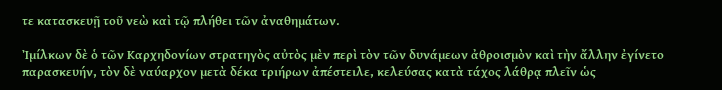τε κατασκευῇ τοῦ νεὼ καὶ τῷ πλήθει τῶν ἀναθημάτων.

Ἰμίλκων δὲ ὁ τῶν Καρχηδονίων στρατηγὸς αὐτὸς μὲν περὶ τὸν τῶν δυνάμεων ἀθροισμὸν καὶ τὴν ἄλλην ἐγίνετο παρασκευήν, τὸν δὲ ναύαρχον μετὰ δέκα τριήρων ἀπέστειλε, κελεύσας κατὰ τάχος λάθρᾳ πλεῖν ὡς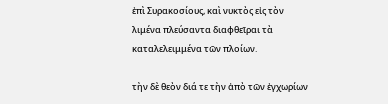ἐπὶ Συρακοσίους, καὶ νυκτὸς εἰς τὸν λιμένα πλεύσαντα διαφθεῖραι τὰ καταλελειμμένα τῶν πλοίων.

τὴν δὲ θεὸν διά τε τὴν ἀπὸ τῶν ἐγχωρίων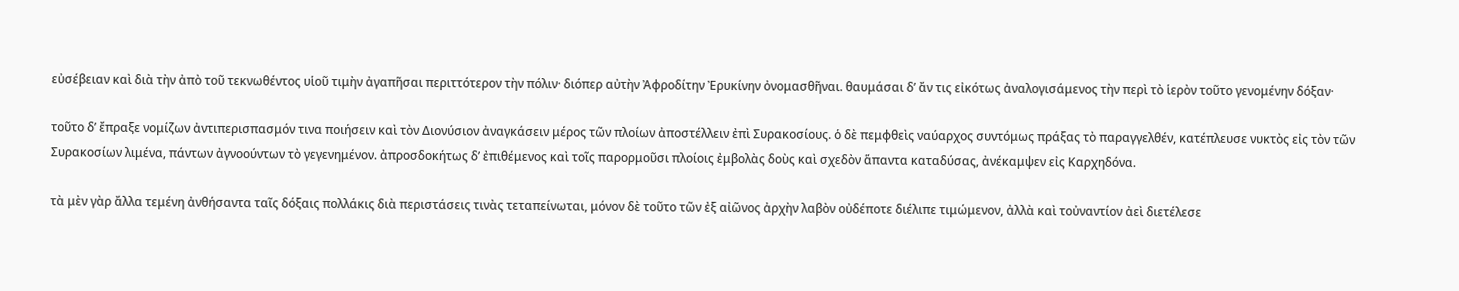εὐσέβειαν καὶ διὰ τὴν ἀπὸ τοῦ τεκνωθέντος υἱοῦ τιμὴν ἀγαπῆσαι περιττότερον τὴν πόλιν· διόπερ αὐτὴν Ἀφροδίτην Ἐρυκίνην ὀνομασθῆναι. θαυμάσαι δʼ ἄν τις εἰκότως ἀναλογισάμενος τὴν περὶ τὸ ἱερὸν τοῦτο γενομένην δόξαν·

τοῦτο δʼ ἔπραξε νομίζων ἀντιπερισπασμόν τινα ποιήσειν καὶ τὸν Διονύσιον ἀναγκάσειν μέρος τῶν πλοίων ἀποστέλλειν ἐπὶ Συρακοσίους. ὁ δὲ πεμφθεὶς ναύαρχος συντόμως πράξας τὸ παραγγελθέν, κατέπλευσε νυκτὸς εἰς τὸν τῶν Συρακοσίων λιμένα, πάντων ἀγνοούντων τὸ γεγενημένον. ἀπροσδοκήτως δʼ ἐπιθέμενος καὶ τοῖς παρορμοῦσι πλοίοις ἐμβολὰς δοὺς καὶ σχεδὸν ἅπαντα καταδύσας, ἀνέκαμψεν εἰς Καρχηδόνα.

τὰ μὲν γὰρ ἄλλα τεμένη ἀνθήσαντα ταῖς δόξαις πολλάκις διὰ περιστάσεις τινὰς τεταπείνωται, μόνον δὲ τοῦτο τῶν ἐξ αἰῶνος ἀρχὴν λαβὸν οὐδέποτε διέλιπε τιμώμενον, ἀλλὰ καὶ τοὐναντίον ἀεὶ διετέλεσε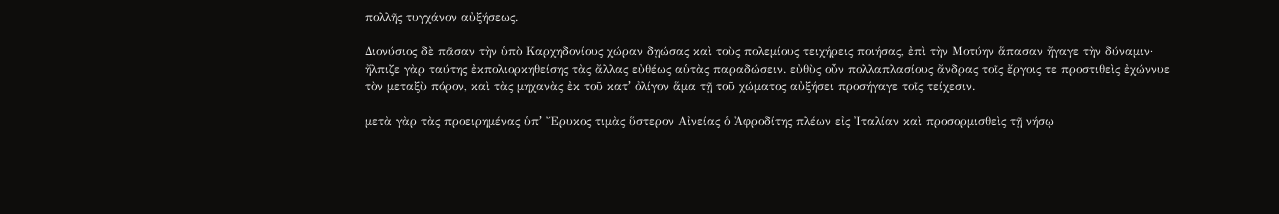πολλῆς τυγχάνον αὐξήσεως.

Διονύσιος δὲ πᾶσαν τὴν ὑπὸ Καρχηδονίους χώραν δῃώσας καὶ τοὺς πολεμίους τειχήρεις ποιήσας, ἐπὶ τὴν Μοτύην ἅπασαν ἤγαγε τὴν δύναμιν· ἤλπιζε γὰρ ταύτης ἐκπολιορκηθείσης τὰς ἄλλας εὐθέως αὑτὰς παραδώσειν. εὐθὺς οὖν πολλαπλασίους ἄνδρας τοῖς ἔργοις τε προστιθεὶς ἐχώννυε τὸν μεταξὺ πόρον, καὶ τὰς μηχανὰς ἐκ τοῦ κατʼ ὀλίγον ἅμα τῇ τοῦ χώματος αὐξήσει προσήγαγε τοῖς τείχεσιν.

μετὰ γὰρ τὰς προειρημένας ὑπʼ Ἔρυκος τιμὰς ὕστερον Αἰνείας ὁ Ἀφροδίτης πλέων εἰς Ἰταλίαν καὶ προσορμισθεὶς τῇ νήσῳ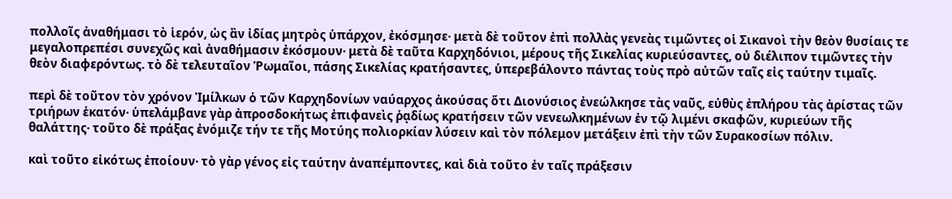πολλοῖς ἀναθήμασι τὸ ἱερόν, ὡς ἂν ἰδίας μητρὸς ὑπάρχον, ἐκόσμησε· μετὰ δὲ τοῦτον ἐπὶ πολλὰς γενεὰς τιμῶντες οἱ Σικανοὶ τὴν θεὸν θυσίαις τε μεγαλοπρεπέσι συνεχῶς καὶ ἀναθήμασιν ἐκόσμουν· μετὰ δὲ ταῦτα Καρχηδόνιοι, μέρους τῆς Σικελίας κυριεύσαντες, οὐ διέλιπον τιμῶντες τὴν θεὸν διαφερόντως. τὸ δὲ τελευταῖον Ῥωμαῖοι, πάσης Σικελίας κρατήσαντες, ὑπερεβάλοντο πάντας τοὺς πρὸ αὐτῶν ταῖς εἰς ταύτην τιμαῖς.

περὶ δὲ τοῦτον τὸν χρόνον Ἰμίλκων ὁ τῶν Καρχηδονίων ναύαρχος ἀκούσας ὅτι Διονύσιος ἐνεώλκησε τὰς ναῦς, εὐθὺς ἐπλήρου τὰς ἀρίστας τῶν τριήρων ἑκατόν· ὑπελάμβανε γὰρ ἀπροσδοκήτως ἐπιφανεὶς ῥᾳδίως κρατήσειν τῶν νενεωλκημένων ἐν τῷ λιμένι σκαφῶν, κυριεύων τῆς θαλάττης· τοῦτο δὲ πράξας ἐνόμιζε τήν τε τῆς Μοτύης πολιορκίαν λύσειν καὶ τὸν πόλεμον μετάξειν ἐπὶ τὴν τῶν Συρακοσίων πόλιν.

καὶ τοῦτο εἰκότως ἐποίουν· τὸ γὰρ γένος εἰς ταύτην ἀναπέμποντες, καὶ διὰ τοῦτο ἐν ταῖς πράξεσιν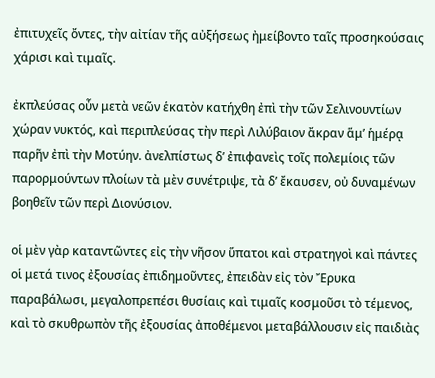ἐπιτυχεῖς ὄντες, τὴν αἰτίαν τῆς αὐξήσεως ἠμείβοντο ταῖς προσηκούσαις χάρισι καὶ τιμαῖς.

ἐκπλεύσας οὖν μετὰ νεῶν ἑκατὸν κατήχθη ἐπὶ τὴν τῶν Σελινουντίων χώραν νυκτός, καὶ περιπλεύσας τὴν περὶ Λιλύβαιον ἄκραν ἅμʼ ἡμέρᾳ παρῆν ἐπὶ τὴν Μοτύην. ἀνελπίστως δʼ ἐπιφανεὶς τοῖς πολεμίοις τῶν παρορμούντων πλοίων τὰ μὲν συνέτριψε, τὰ δʼ ἔκαυσεν, οὐ δυναμένων βοηθεῖν τῶν περὶ Διονύσιον.

οἱ μὲν γὰρ καταντῶντες εἰς τὴν νῆσον ὕπατοι καὶ στρατηγοὶ καὶ πάντες οἱ μετά τινος ἐξουσίας ἐπιδημοῦντες, ἐπειδὰν εἰς τὸν Ἔρυκα παραβάλωσι, μεγαλοπρεπέσι θυσίαις καὶ τιμαῖς κοσμοῦσι τὸ τέμενος, καὶ τὸ σκυθρωπὸν τῆς ἐξουσίας ἀποθέμενοι μεταβάλλουσιν εἰς παιδιὰς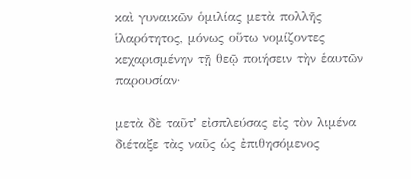καὶ γυναικῶν ὁμιλίας μετὰ πολλῆς ἱλαρότητος, μόνως οὕτω νομίζοντες κεχαρισμένην τῇ θεῷ ποιήσειν τὴν ἑαυτῶν παρουσίαν·

μετὰ δὲ ταῦτʼ εἰσπλεύσας εἰς τὸν λιμένα διέταξε τὰς ναῦς ὡς ἐπιθησόμενος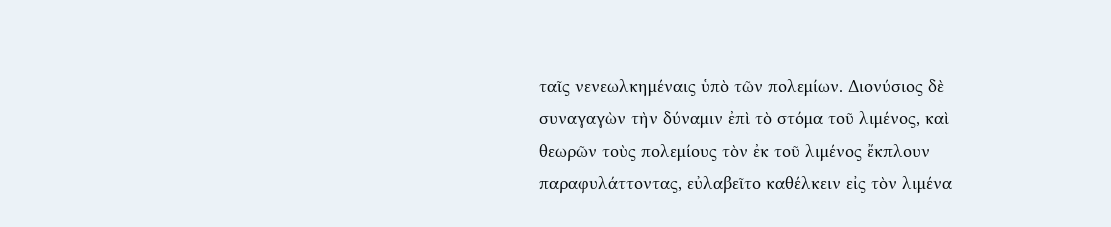ταῖς νενεωλκημέναις ὑπὸ τῶν πολεμίων. Διονύσιος δὲ συναγαγὼν τὴν δύναμιν ἐπὶ τὸ στόμα τοῦ λιμένος, καὶ θεωρῶν τοὺς πολεμίους τὸν ἐκ τοῦ λιμένος ἔκπλουν παραφυλάττοντας, εὐλαβεῖτο καθέλκειν εἰς τὸν λιμένα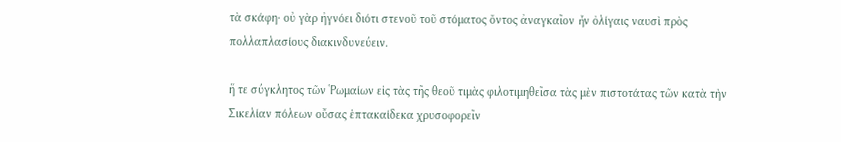τὰ σκάφη· οὐ γὰρ ἠγνόει διότι στενοῦ τοῦ στόματος ὄντος ἀναγκαῖον ἦν ὀλίγαις ναυσὶ πρὸς πολλαπλασίους διακινδυνεύειν.

ἥ τε σύγκλητος τῶν Ῥωμαίων εἰς τὰς τῆς θεοῦ τιμὰς φιλοτιμηθεῖσα τὰς μὲν πιστοτάτας τῶν κατὰ τὴν Σικελίαν πόλεων οὔσας ἑπτακαίδεκα χρυσοφορεῖν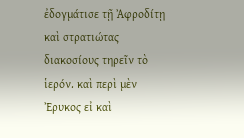ἐδογμάτισε τῇ Ἀφροδίτῃ καὶ στρατιώτας διακοσίους τηρεῖν τὸ ἱερόν. καὶ περὶ μὲν Ἐρυκος εἰ καὶ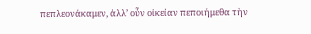πεπλεονάκαμεν, ἀλλʼ οὖν οἰκείαν πεποιήμεθα τὴν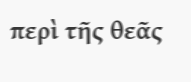περὶ τῆς θεᾶς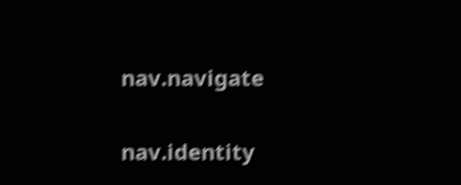nav.navigate

nav.identity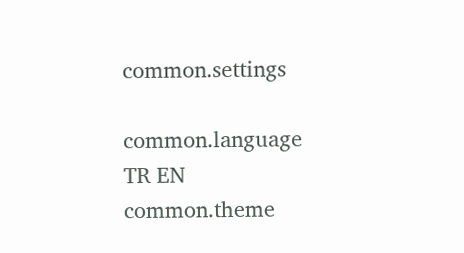common.settings

common.language
TR EN
common.theme